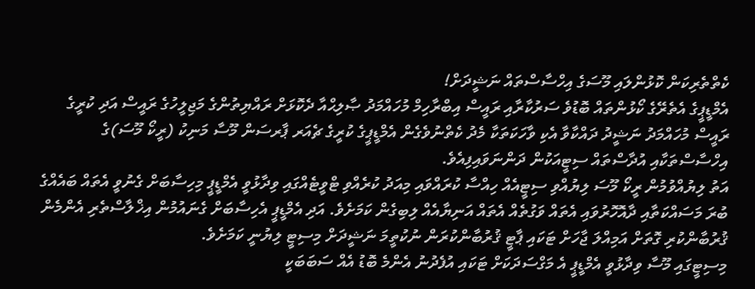ކެތްތެރިކަން ކޮޅުންލައި މޫސަގެ އިހްސާސްތައް ނަޝީދަށް!
އެމްޑީޕީގެ އެތެރޭގެ ކޯޅުންތައް ބޮޑުވެ ސަރުކާރާއި ރައީސް އިބްރާހިމް މުހައްމަދު ޞާލިޙްއާ ދެކޮޅަށް ރައްޔިތުންގެ މަޖިލީހުގެ ރައީސް އަދި ކުރީގެ ރައީސް މުހައްމަދު ނަޝީދު ދައްކާވާ އެކި ވާހަކަތަކާ މެދު ކެތްނުވެގެން އެމްޑީޕީގެ ކުރީގެ ޗެއަރ ޕާރސަން މޫސާ މަނިކު (ރީކޯ މޫސަ)ގެ އިހްސާސްތަކާއި އުދާސްތައް ސިޓީއަކުން ދަންނަވައިފިއެވެ.
އަތު ލިޔުއްވުމުން ރީކޯ މޫސަ ލިޔުއްވި ސިޓީއެއް ހިއްސާ ކުރައްވައި މިއަދު ކުރެއްވި ޓްވީޓެއްގައި ވިދާޅުވީ އެމްޑީޕީ މިހިސާބަށް ގެނުވީ އެތައް ބައެއްގެ ބުރަ މަސައްކަތާއި ދާއޮހޮރުވައި އެތައް ވަގުތެއް އެތައް އަނިޔާއެއް ލިބިގެން ކަމަށެވެ. އަދި އެމްޑީޕީ އެހިސާބަށް ގެނައުމުން އިޚްލާސްތެރި އެންމެން ޤުރުބާންކުރި ގޮތަށް އަމިއްލަ ޖާހަށް ޓަކައި ޕާޓީ ޤުރުބާންކުރަން ނުކުތީމަ ނަޝީދަށް މިސިޓީ ލިޔުނީ ކަމަށެވެ.
މިސިޓީގައި މޫސާ ވިދާޅުވީ އެމްޑީޕީ އެ މަގްސަދަކަށް ޓަކައި އުފެދުނު އެންމެ ބޮޑު އެއް ސަބަބަކީ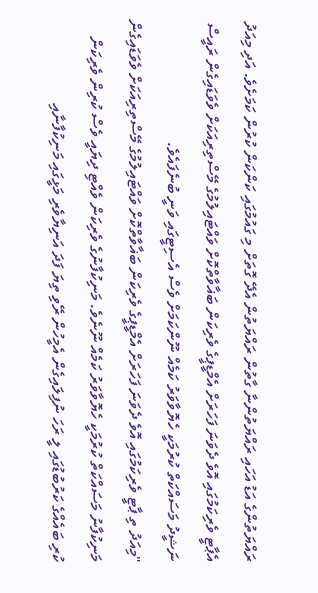ރައްޔަތުންގެ އަޑު އަހައި ރައްޔަތުންނާ ގާތުން ރައްޔަތުން އެދޭ ގޮތަށް މި ގައުމުގައި ކަންކަން ކުރުން ކަމަށެވެ. އަދި މިއަދު އެޕާޓީ ވެރިކަމުގައި އޮވެ ދެވަނަ ފަހަރަށް އެމްޑީޕީގެ ވެރިކަން ބަޣާވާތްކޮށް ވައްޓައިލުމުގެ މޭސްތިރިއަކަށް ވެވަޑައިގެން ރައީސް ނަޝީދު މަސައްކަތް ކުރުމަކީ ހެޔޮވާވަރު ކަމެއް ނޫންކަމަށް ވެސް އެސިޓީގައި ވަނީ ބުނެފައެވެ.
"މިއަދު ތި ޕާޓީ ވެރިކަމުގައި އޮވެ ދެވަނަ ފަހަރަށް އެމްޑީޕީގެ ވެރިކަން ބަޣާވާތްކޮށް ވައްޓައިލުމުގެ މޭސްތިރިއަކަށް ވެވަޑައިގެން މަނިކުފާނު މަސައްކަތް ކުރުމަކީ ހެޔޮވާވަރު ކަމެއް ނޫނެވެ. މަނިކުފާނުގެ ވެރިކަން ވެއްޓި ދިޔައީ ވެސް ކުރިން ވެރިކަން ކުރި ބައެއްގެ ކަރުބުޑުގައި ލީ ރަހަ ނުފިލައިގެން އެމީހުން ރޭވި ތިޔަ ފަދަ އަނިޔާވެރި މަޅީގައި މަނިކުފާނާއި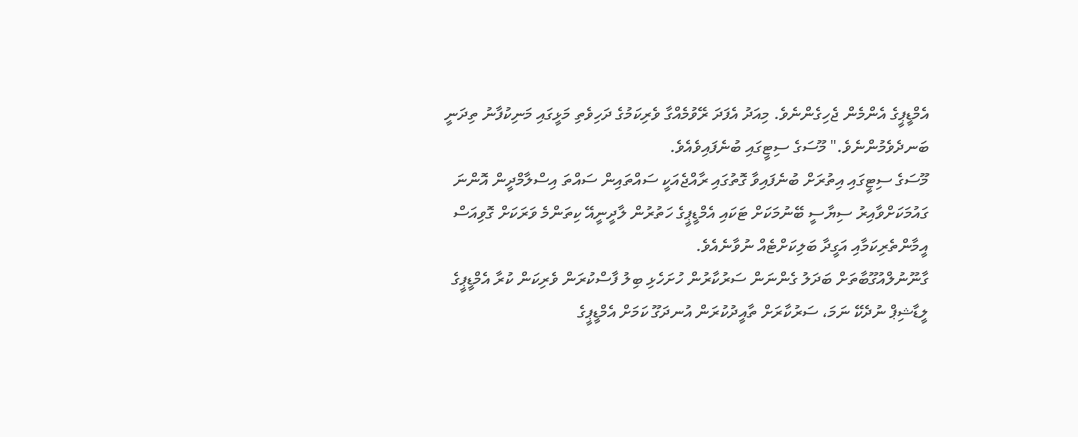އެމްޑީޕީގެ އެންމެން ޖެހިގެންނެވެ. މިއަދު އެފަދަ ރޭވުމެއްގާ ވެރިކަމުގެ ދަހިވެތި މަޅީގައި މަނިކުފާނު ތިދަނީ ބަނދެވެމުންނެވެ." މޫސަގެ ސިޓީގައި ބުނެފައިވެއެވެ.
މޫސަގެ ސިޓީގައި އިތުރަށް ބުނެފައިވާ ގޮތުގައި ރާއްޖެއަކީ ސައްތައިން ސައްތަ އިސްލާމްދީން އޮންނަ ގައުމަކަށްވާއިރު ސިޔާސީ ބޭނުމަކަށް ޓަކައި އެމްޑީޕީގެ ހަތުރުން ލާދީނީއޭ ކިތަންމެ ވަރަކަށް ގޮވިއަސް އީމާންތެރިކަމާއި އަގީދާ ބަލިކަށްޓެއް ނުވާނެއެވެ.
ގާނޫނުލްއުގޫބާތަށް ބަދަލު ގެންނަން ސަރުކާރުން ހުށަހެޅި ބިލު ފާސްކުރަން ވެރިކަން ކުރާ އެމްޑީޕީގެ ލީޑާޝިޕް ނުދެކޭ ނަމަ، ސަރުކާރަށް ތާއީދުކުރަން އުނދަގޫ ކަމަށް އެމްޑީޕީގެ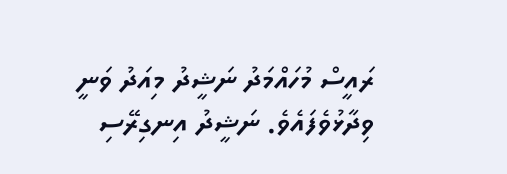ރައީސް މުހައްމަދު ނަޝީދު މިއަދު ވަނީ ވިދާޅުވެފައެވެ. ނަޝީދު އިނގިރޭސި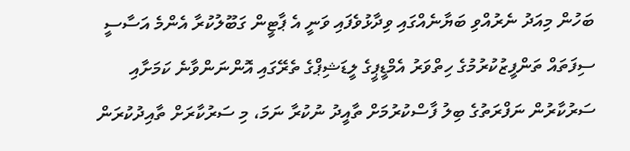ބަހުން މިއަދު ނެރުއްވި ބަޔާނެއްގައި ވިދާޅުވެފައި ވަނީ އެ ޕާޓީން ގަބޫލުކުރާ އެންމެ އަސާސީ ސިފަތައް ތަންފީޒުކުރުމުގެ ހިތްވަރު އެމްޑީޕީގެ ލީޑަޝިޕްގެ ތެރޭގައި އޮންނަންވާނެ ކަމަށާއި ސަރުކާރުން ނަފްރަތުގެ ބިލު ފާސްކުރުމަށް ތާއީދު ނުކުރާ ނަމަ، މި ސަރުކާރަށް ތާއިދުކުރަން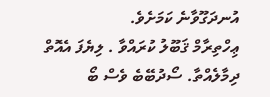އުނދަގޫވާނެ ކަމަށެވެ.
ޢިހްތިރާމް ޤަބޫލު ކުރައްވާ . ލިޔެފަ އެއޮތް ދިމާލެއްތާ. ސޯދުބޭބެ ވެސް ބޯ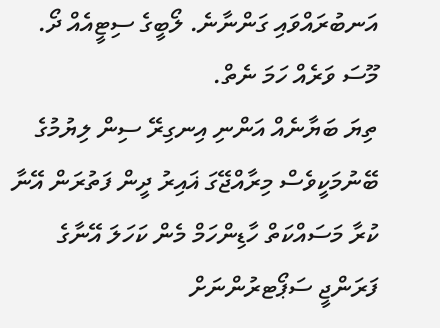އަނބުރައްވައި ގަންނާނެ. ލޯބީގެ ސިޓީއެއް ދޯ. މޫސަ ވަރެއް ހަމަ ނެތް.
ތިޔަ ބަޔާނެއް އަންނި އިނގިރޭ ސިން ލިޔުމުގެ ބޭނުމަކީވެސް މިރާއްޖޭގަ ޣައިރު ދީން ފަތުރަން އޭނާ ކުރާ މަސައްކަތް ހާޑިންހަމް މެން ކަހަލަ އޭނާގެ ފަރަންޖީ ސަޕޯޓރުންނަށް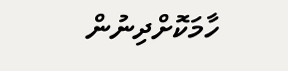ހާމަކޮށްދިނުން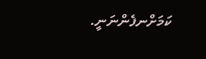ކަމަށްނފެންނަނީ.